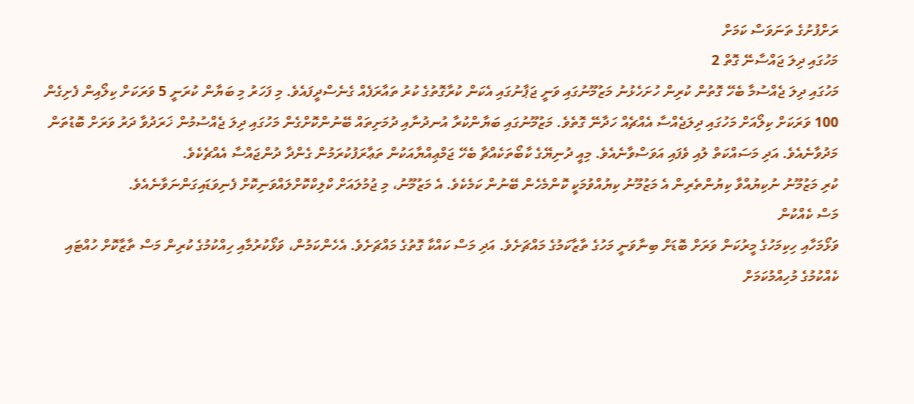ރަށްފުށުގެ ތަނަވަސް ކަމަށް
މަހުގައި ދިލަ ޖައްސާނޭ ގޮތް 2
މަހުގައި ދިލަ ޖެއްސުމާ ބެހޭ ގޮތުން ކުރިން ހުށަހެޅުނު މަޒުމޫނުގައި ވަނީ ޖަޕާނުގައި އެކަން ކުރާގޮތުގެ ކުރު ތައާރަފެއް ގެނެސްދީފައެވެ. މި ފަހަރު މި ބަޔާން ކުރަނީ 5 ވަރަކަށް ކިލޯއިން ފެށިގެން 100 ވަރަކަށް ކިލޯއަށް މަހުގައި ދިލަޖެއްސާ އެއްޗެއް ހަދާނޭ ގޮތެވެ. މަޒުމޫނުގައި ބަޔާންކުރާ އުނދުނާއި ދުމަށިތައް ބޭނުންކޮށްގެން މަހުގައި ދިލަ ޖެއްސުމުން ޚަރަދުވާ ދަރު ވަރަށް ބޮޑުތަން މަދުވާނެއެވެ. އަދި މަސައްކަތް ލުއި ވެފައި އަވަސްވާނެއެވެ. މިއީ ދުނިޔޭގެ ކާބޯތަކެއްޗާ ބެހޭ ޖަމްޢިއްޔާއަކުން ތަޢާރަފުކުރަމުން ގެންދާ ދުންޖައްސާ އެއްޗެކެވެ.
ކުރި މަޒުމޫނު ނުކިޔުއްވާ ކިޔުންތެރިން އެ މަޒުމޫނު ކިޔުއްވުމަކީ ކޮންމެހެން ބޭނުން ކަމެކެވެ. އެ މަޒުމޫނު، މި ޖުމުލައަށް ކްލިކްކޮށްލައްވަނިކޮށް ފެނިވަޑައިގަންނަވާނެއެވެ.
މަސް ކެއްކުން
ވަޅޯމަހާއި ހިކިމަހުގެ މީރުކަން ވަރަށް ބޮޑަށް ބިނާވަނީ މަހުގެ ތާޒާކަމުގެ މައްޗަށެވެ. އަދި މަސް ކައްކާ ގޮތުގެ މައްޗަށެވެ. އެހެންކަމުން، ވަޅޯކުރުމާއި ހިއްކުމުގެ ކުރިން މަސް ތާޒާކޮށް ހުއްޓައި ކެއްކުމުގެ މުހިއްމުކަމަށް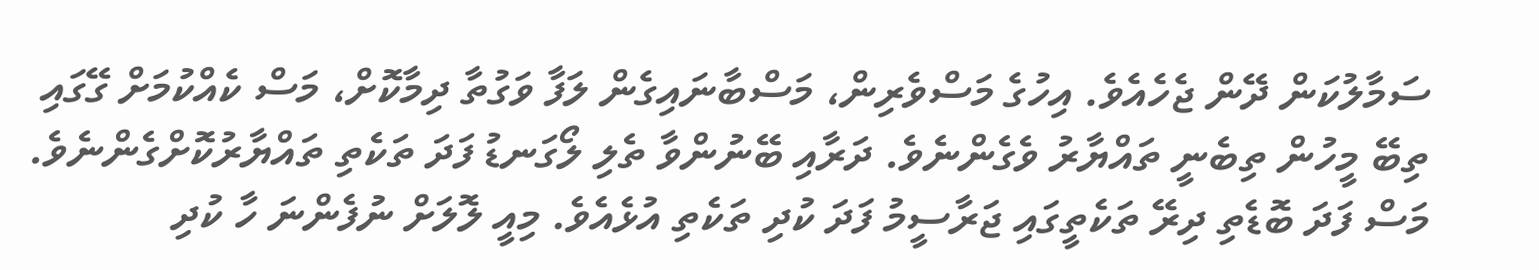ސަމާލުކަން ދޭން ޖެހެއެވެ. އިހުގެ މަސްވެރިން، މަސްބާނައިގެން ލަފާ ވަގުތާ ދިމާކޮށް، މަސް ކެއްކުމަށް ގޭގައި ތިބޭ މީހުން ތިބެނީ ތައްޔާރު ވެގެންނެވެ. ދަރާއި ބޭނުންވާ ތެލި ލޯގަނޑު ފަދަ ތަކެތި ތައްޔާރުކޮށްގެންނެވެ.
މަސް ފަދަ ބޮޑެތި ދިރޭ ތަކެތީގައި ޖަރާސީމު ފަދަ ކުދި ތަކެތި އުޅެއެވެ. މިއީ ލޮލަށް ނުފެންނަ ހާ ކުދި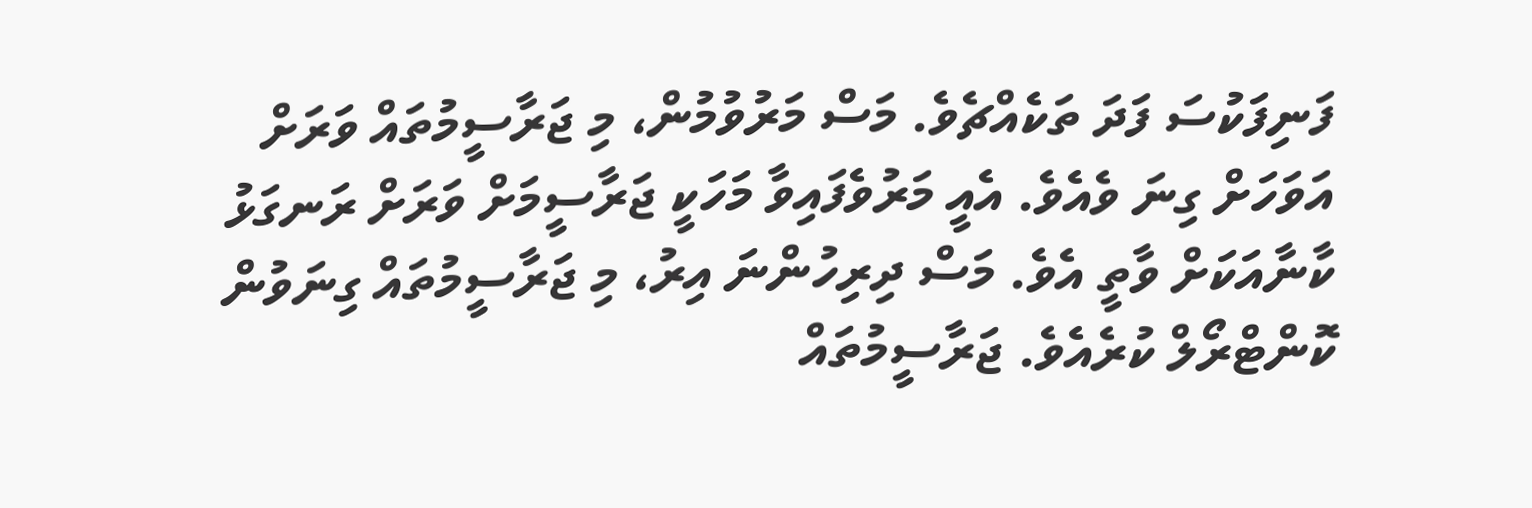ފަނިފަކުސަ ފަދަ ތަކެއްޗެވެ. މަސް މަރުވުމުން، މި ޖަރާސީމުތައް ވަރަށް އަވަހަށް ގިނަ ވެއެވެ. އެއީ މަރުވެފައިވާ މަހަކީ ޖަރާސީމަށް ވަރަށް ރަނގަޅު ކާނާއަކަށް ވާތީ އެވެ. މަސް ދިރިހުންނަ އިރު، މި ޖަރާސީމުތައް ގިނަވުން ކޮންޓްރޯލް ކުރެއެވެ. ޖަރާސީމުތައް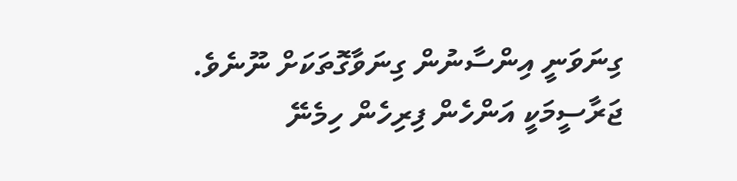ގިނަވަނީ އިންސާނުން ގިނަވާގޮތަކަށް ނޫނެވެ. ޖަރާސީމަކީ އަންހެން ފިރިހެން ހިމެނޭ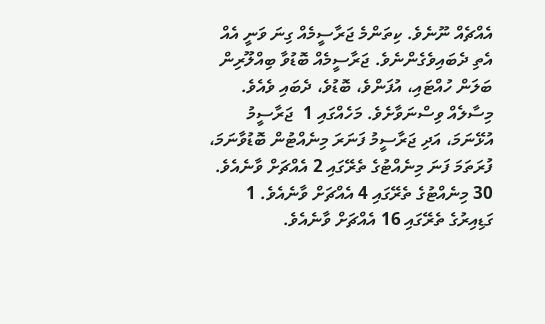އެއްޗެއް ނޫނެވެ. ކިތަންމެ ޖަރާސީމެއް ގިނަ ވަނީ އެއް އެތި ދެބައިވެގެންނެވެ. ޖަރާސީމެއް ބޮޑުވާ ބިއްލޫރިން ބަލަން ހުއްޓައި، އުފަންވެ، ބޮޑުވެ، ދެބައި ވެއެވެ. މިސާލެއް ވިސްނަވާށެވެ. މަހެއްގައި 1  ޖަރާސީމު އުޅޭނަމަ، އަދި ޖަރާސީމު ފަނަރަ މިނެއްޓުން ބޮޑުވާނަމަ، ފުރަތަމަ ފަނަ މިނެއްޓުގެ ތެރޭގައި 2 އެއްޗަށް ވާނެއެވެ. 30 މިނެއްޓުގެ ތެރޭގައި 4 އެއްޗަށް ވާނެއެވެ. 1 ގަޑިއިރުގެ ތެރޭގައި 16 އެއްޗަށް ވާނެއެވެ.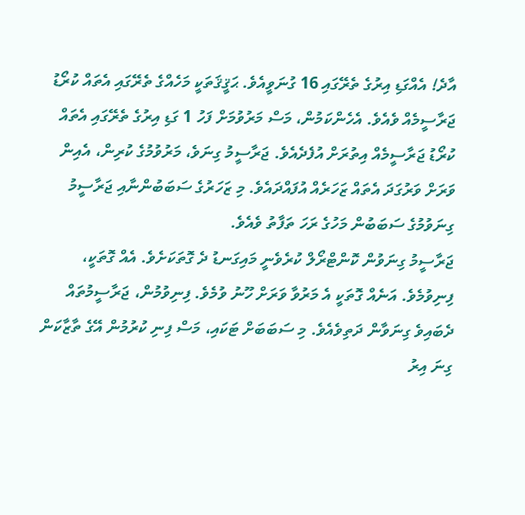އާދެ! އެއްގަޑި އިރުގެ ތެރޭގައި 16 ގުނަވީއެވެ. ޙަޤީޤަތަކީ މަހެއްގެ ތެރޭގައި އެތައް ކުރޯޑު ޖަރާސީމެއް ވެއެވެ. އެހެންކަމުން، މަސް މަރުވުމަށް ފަހު 1 ގަޑި އިރުގެ ތެރޭގައި އެތައް ކުރޯޑު ޖަރާސީމެއް އިތުރަށް އުފެދެއެވެ. ޖަރާސީމު ގިނަވެ، މަރުވުމުގެ ކުރިން، އެއިން ވަރަށް ވަރުގަދަ އެތައް ޒަހަރެއް އުފައްދައެވެ. މި ޒަހަރުގެ ސަބަބުންނާއި ޖަރާސީމު ގިނަވުމުގެ ސަބަބުން މަހުގެ ރަހަ ތަފާތު ވެއެވެ.
ޖަރާސީމު ގިނަވުން ކޮންޓްރޯލް ކުރެވެނީ މައިގަނޑު ދެ ގޮތަކަށެވެ. އެއް ގޮތަކީ، ފިނިވުމެވެ. އަނެއް ގޮތަކީ އެ މަރުވާ ވަރަށް ހޫނު ވުމެވެ. ފިނިވުމުން، ޖަރާސީމުތައް ދެބައިވެ ގިނަވާން ދަތިވެއެވެ. މި ސަބަބަށް ޓަކައި، މަސް ފިނި ކުރުމުން އޭގެ ތާޒާކަން ގިނަ އިރު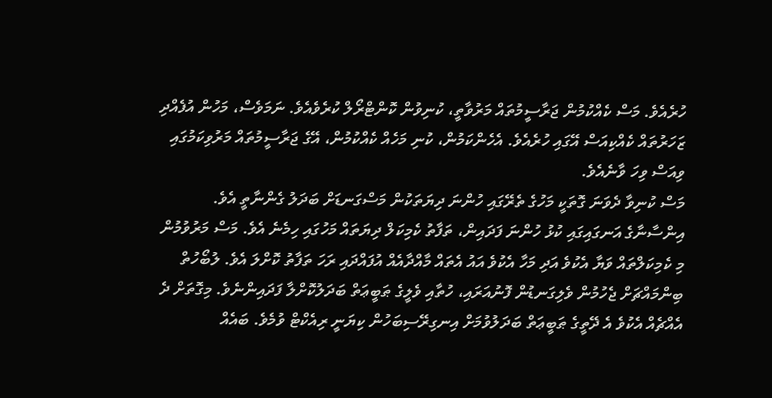ހުރެއެވެ. މަސް ކެއްކުމުން ޖަރާސީމުތައް މަރުވާތީ، ކުނިވުން ކޮންޓްރޯލް ކުރެވެއެވެ. ނަމަވެސް، މަހުން އުފެއްދި ޒަހަރުތައް ކެއްކިއަސް އޭގައި ހުރެއެވެ. އެހެންކަމުން، ކުނި މަހެއް ކެއްކުމުން، އޭގެ ޖަރާސީމުތައް މަރުވިކަމުގައި ވިއަސް ވިހަ ވާނެއެވެ.
މަސް ކުނިވާ ދެވަނަ ގޮތަކީ މަހުގެ ތެރޭގައި ހުންނަ ދިޔަތަކުން މަސްގަނޑަށް ބަދަލު ގެންނާތީ އެވެ. އިންސާނާގެ އަނގައިގައި ކުޅު ހުންނަ ފަދައިން، ތަފާތު ކެމިކަލް ދިޔަތައް މަހުގައި ހިމެނެ އެވެ. މަސް މަރުވުމުން މި ކެމިކަލްތައް ވަޔާ އެކުވެ އަދި މަހާ އެކުވެ އައު އެތައް މާއްދާއެއް އުފައްދައި ރަހަ ތަފާތު ކޮށްލަ އެވެ. ލުބޯހުތް ބިންމައްޗަށް ޖެހުމުން ވެލިގަނޑުން ފޮނުއަރައި، ހުތާއި ވެލީގެ ޠަބީޢަތް ބަދަލުކޮށްލާ ފަދައިންނެވެ. މިގޮތަށް ދެ އެއްޗެއް އެކުވެ އެ ދޭތީގެ ޠަބީޢަތް ބަދަލުވުމަށް އިނގިރޭސިބަހުން ކިޔަނީ ރިއެކްޓް ވުމެވެ. ބައެއް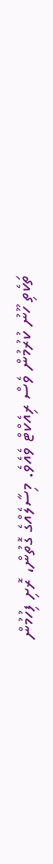ތަކެތި ހޫނު ކުރުމުން ވެސް ރިއެކްޓް ވެއެވެ. މިސާލެއްގެ ގޮތުން، ރޮށި ފިހުމުން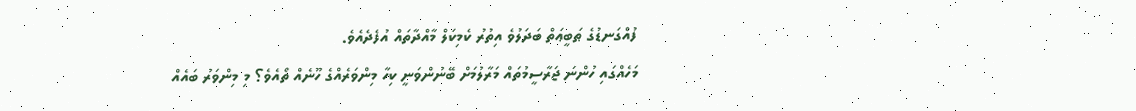ފުއްގަނޑުގެ ޠަބީޢަތް ބަދަލުވެ އިތުރު ކެމިކަލް މާއްދާތައް އުފެދެއެވެ.
މަހެއްގައި ހުންނަ ޖަރާސީމުތައް މަރާލުމަށް ބޭނުންވަނީ ކިހާ މިންވަރެއްގެ ހޫނެއް ތޯއެވެ؟ މި މިންވަރު ބައެއް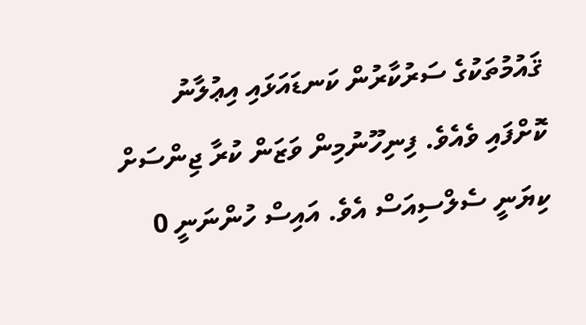ޤައުމުތަކުގެ ސަރުކާރުން ކަނޑައަޅައި އިޢުލާނު ކޮށްފައި ވެއެވެ. ފިނިހޫނުމިން ވަޒަން ކުރާ ޖިންސަށް ކިޔަނީ ސެލްސިއަސް އެވެ. އައިސް ހުންނަނީ 0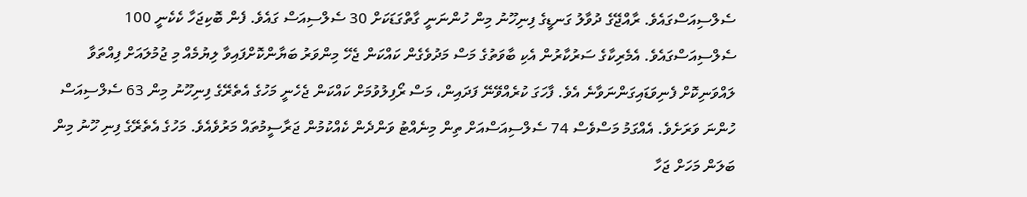ސެލްސިއަސްގައެވެ. ރާއްޖޭގެ ދުވާލު ގަނޑީގެ ފިނިހޫނު މިން ހުންނަނީ ގާތްގަޑަކަށް 30 ސެލްސިއަސް ގައެވެ. ފެން ބޮކިޖަހާ ކެކެނީ 100 ސެލްސިއަސްގައެވެ. އެމެރިކާގެ ސަރުކާރުން އެކި ބާވަތުގެ މަސް މަދުވެގެން ކައްކަން ޖެހޭ މިންވަރު ބަޔާންކޮށްފައިވާ ލިޔުމެއް މި ޖުމުލައަށް ފިއްތަވާ ލައްވަނިކޮށް ފެނިވަޑައިގަންނަވާނެ އެވެ. ފާހަގަ ކުރެއްވޭނޭ ފަދައިން، މަސް ރޯފިލުވުމަށް ކައްކަން ޖެހެނީ މަހުގެ އެތެރޭގެ ފިނިހޫނު މިން 63 ސެލްސިއަސް ހުންނަ ވަރަށެވެ. އެއްގަމު މަސްވެސް 74 ސެލްސިއަސްއަށް ތިން މިނެއްޓު ވަންދެން ކެއްކުމުން ޖަރާސީމުތައް މަރުވެއެވެ. މަހުގެ އެތެރޭގެ ފިނި ހޫނު މިން ބަލަން މަހަށް ޖަހާ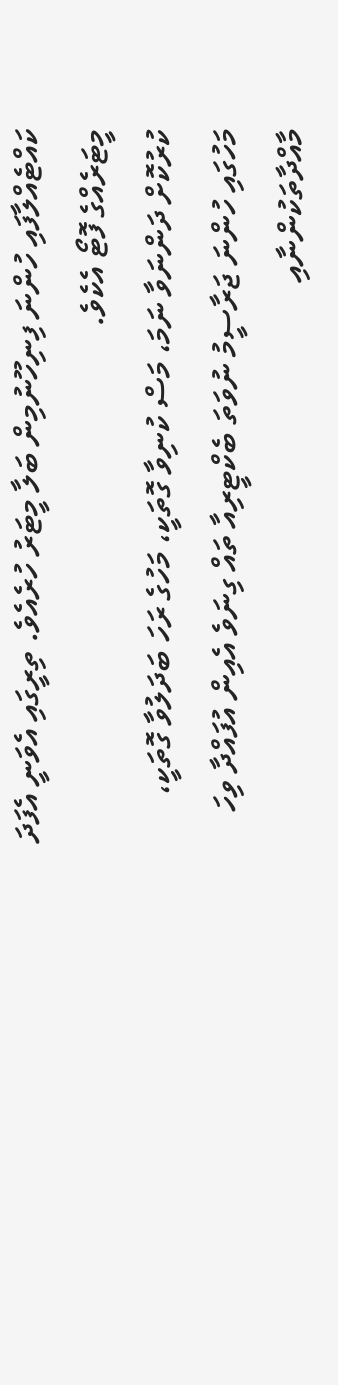ކައްޓެއްލާފައި ހުންނަ ފިނިހޫނުމިން ބަލާ މީޓަރު ހުރެއެވެ. ތިރީގައި އެވަނީ އެފަދަ މީޓަރެއްގެ ފޮޓޯ އެކެވެ.
ކުރުކޮށް ދަންނަވާ ނަމަ، މަސް ކުނިވާ ގޮތަކީ، މަހުގެ ރަހަ ބަދަލުވާ ގޮތަކީ، މަހުގައި ހުންނަ ޖަރާސީމު ނުވަތަ ބެކްޓީރިއާ ތައް ގިނަވެ އެއިން އުފައްދާ ވިހަ މާއްދާތަކުންނާއި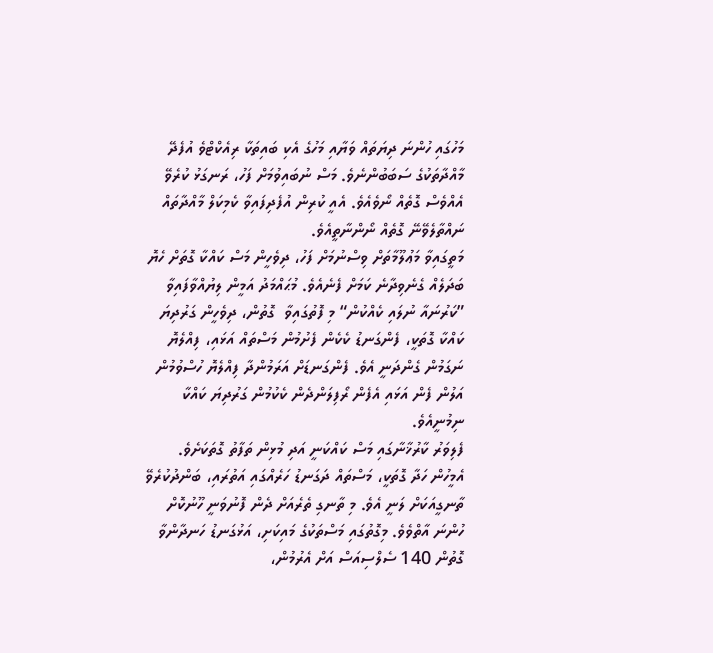މަހުގައި ހުންނަ ދިޔަތައް ވަޔާއި މަހުގެ އެކި ބައިތަކާ ރިއެކްޓްވެ އުފެދޭ މާއްދާތަކުގެ ސަބަބުންނެވެ. މަސް ނުބައިވުމަށް ފަހު، ރަނގަޅު ކުރެވޭ އެއްވެސް ގޮތެއް ނޯވެއެވެ. އެއީ ކުރިން އުފެދިފައިވާ ކެމިކަލް މާއްދާތައް ނައްތާލެވޭނޭ ގޮތެއް ނޯންނާތީއެވެ.
މަތީގައިވާ މަޢުލޫމާތަށް ވިސްނުމަށް ފަހު، ދިވެހީން މަސް ކައްކާ ގޮތަށް ހެޔޮ ބަދަލެއް ގެނެވިދާނެ ކަމަށް ފެނެއެވެ. މުޙައްމަދު އަމީން ލިޔުއްވާފައިވާ ”ކަރުނައާ ނުލައި ކެއްކުން“ މި ފޮތުގައިވާ  ގޮތުން، ދިވެހީން ގަރުދިޔަ ކައްކާ ގޮތަކީ، ފެންގަނޑު ކެކެން ފެށުމުން މަސްތައް އަޅައި، ފިއްލެޔޮ ނަގަމުން ގެންދަނީ އެވެ. ފެންގަނޑަށް އަރަމުންދާ ފިއްލެޔޮ ހުސްވުމުން އަލުން ފެން އަޅައި އެފެން ރޯފިލަންދެން ކެކުމުން ގަރުދިޔަ ކައްކާ ނިމުނީއެވެ.
ފެލިވަރު ކާރުޚާނާގައި މަސް ކައްކަނީ އަދި މުޅިން ތަފާތު ގޮތަކަށެވެ. އެމީހުން ހަދާ ގޮތަކީ، މަސްތައް ދަގަނޑު ހަރެއްގައި އަތުރައި، ބަންދުކުރެވޭ ތާނގީއަކަށް ލަނީ އެވެ. މި ތާނގި ތެރެއަށް ދެން ފޮނުވަނީ ހޫނުކޮށް ހުންނަ އާތްވެވެ. މިގޮތުގައި މަސްތަކުގެ މައިކަށި، އަޅުގަނޑު ހަނދާންވާ ގޮތުން 140 ސެލްސިއަސް އަށް އެރުމުން،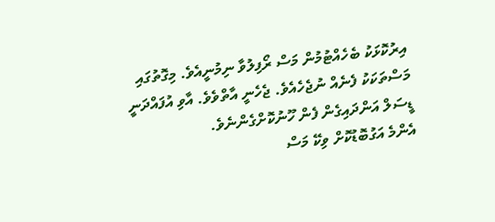އިރުކޮޅަކު ބެހެއްޓުމުން މަސް ރޯފިލުވާ ނިމުނީއެވެ. މިގޮތުގައި މަސްތަކަކު ފެނެއް ނުޖެހެއެވެ. ޖެހެނީ އާތްވެވެ. އާވި އުފައްދަނީ ޑީސަލް އަންދައިގެން ފެން ހޫނުކޮށްގެންނެވެ.
އެންމެ އަގުބޮޑުކޮށް ވިކޭ މަސް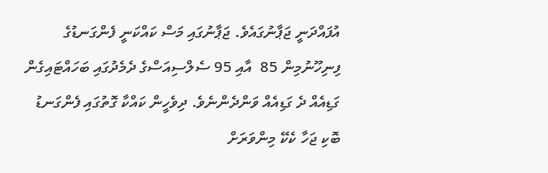އުފައްދަނީ ޖަޕާނުގައެވެ. ޖަޕާނުގައި މަސް ކައްކަނީ ފެންގަނޑުގެ ފިނިހޫނުމިން 85  އާއި 95 ސެލްސިއަސްގެ ދެމެދުގައި ބަހައްޓައިގެން ގަޑިއެއް ދެ ގަޑިއެއް ވަންދެންނެވެ. ދިވެހީން ކައްކާ ގޮތުގައި ފެންގަނޑު ބޮކި ޖަހާ ކެކޭ މިންވަރަށް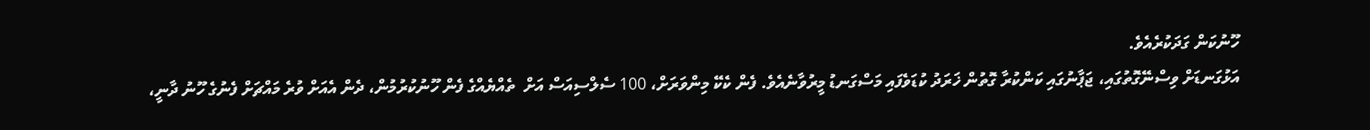ހޫނުކަން ގަދަކުރެއެވެ.
އަޅުގަނޑަށް ވިސްނޭގޮތުގައި، ޖަޕާނުގައި ކަންކުރާ ގޮތުން ޚަރަދު ކުޑަވެފައި މަސްގަނޑު މީރުވާނެއެވެ. ފެން ކެކޭ މިންވަރަށް، 100 ސެލްސިއަސް އަށް  ތެއްޔެއްގެ ފެން ހޫނުކުރުމުން، ދެން އެއަށް ވުރެ މައްޗަށް ފެނުގެ ހޫނު ދާނީ،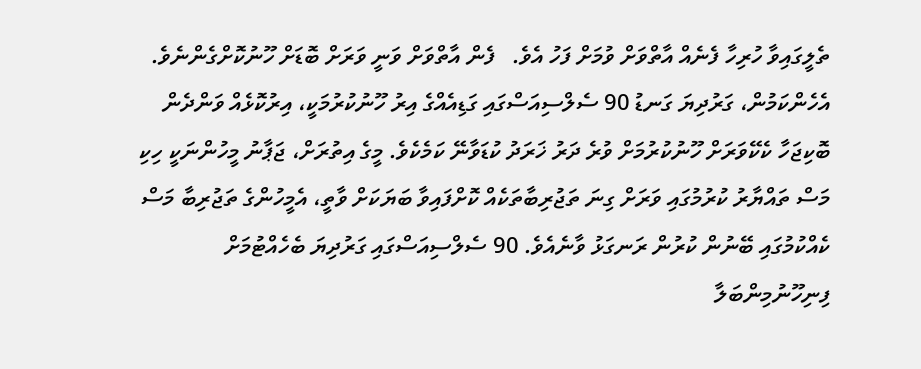ތެލީގައިވާ ހުރިހާ ފެނެއް އާތްވަށް ވުމަށް ފަހު އެވެ.   ފެން އާތްވަށް ވަނީ ވަރަށް ބޮޑަށް ހޫނުކޮށްގެންނެވެ. އެހެންކަމުން، ގަރުދިޔަ ގަނޑު 90 ސެލްސިއަސްގައި ގަޑިއެއްގެ އިރު ހޫނުކުރުމަކީ، އިރުކޮޅެއް ވަންދެން ބޮކިޖަހާ ކެކޭވަރަށް ހޫނުކުރުމަށް ވުރެ ދަރު ޚަރަދު ކުޑަވާނޭ ކަމެކެވެ. މީގެ އިތުރަށް، ޖަޕާނު މީހުންނަކީ ހިކި މަސް ތައްޔާރު ކުރުމުގައި ވަރަށް ގިނަ ތަޖުރިބާތަކެއް ކޮށްފައިވާ ބަޔަކަށް ވާތީ، އެމީހުންގެ ތަޖުރިބާ މަސް ކެއްކުމުގައި ބޭނުން ކުރުން ރަނގަޅު ވާނެއެވެ. 90 ސެލްސިއަސްގައި ގަރުދިޔަ ބެހެއްޓުމަށް ފިނިހޫނުމިންބަލާ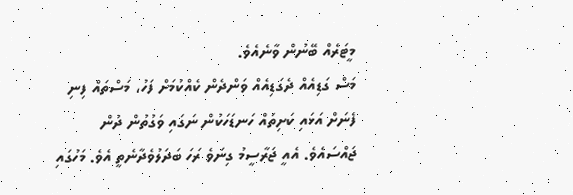މީޓަރެއް ބޭނުން ވާނެއެވެ.
މަސް ގަޑިއެއް ދެގަޑިއެއް ވަންދެން ކެއްކުމަށް ފަހު، މަސްތައް ފިނި ފެނަށް އަޅައި ކަށިތައް ހަނޑަހަކުން ނަގައި ވަގުތުން ދުން ޖައްސައެވެ. އެއީ ޖަރާސީމު ގިނަވެ ރަހަ ބަދަލުވެދާނެތީ އެވެ. މަހުގައި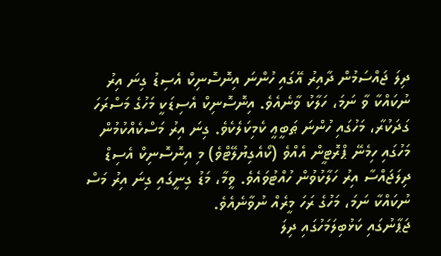ދިލަ ޖައްސަމުން ދާއިރު އޭގައި ހުންނަ އިނޮސޮނިކް އެސިޑު ގިނަ އިރު ނުކައްކާ ވާ ނަމަ، ހަލާކު ވާނެއެވެ. އިނޮސޮނިކް އެސިޑަކީ މަހުގެ މަސްރަހަ ގަދަކުރާ، މަހުގައި ހުންނަ ޠަބީޢީ ކެމިކަލެކެވެ. ގިނަ އިރު މަސްކެއްކުމުން މަހުގައި ހިމެނޭ ޕްރޮޓީން އެއްވެ (ކޯއެގިޔުލޭޓްވެ) މި އިނޮސޮނިކް އެސިޑް ދިލަޖައްސާ އިރު ހަލާކުވުން ހުއްޓުވައެވެ. ވީމާ، މަޑު ގިނީގައި ގިނަ އިރު މަސް ނުކައްކާ ނަމަ، މަހުގެ ރަހަ މީރެއް ނުވާނެއެވެ.
ޖަޕާނުގައި ކަޅުބިލަމަހުގައި ދިލަ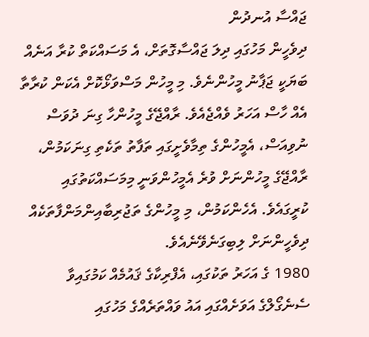ޖައްސާ އުނދުން
ދިވެހީން މަހުގައި ދިލަ ޖައްސާގޮތަށް، އެ މަސައްކަތް ކުރާ އަނެއް ބަޔަކީ ޖަޕާނު މީހުންނެވެ. މި މީހުން މަސްވަޅޯކޮށް އެކަން ކުރާތާ އެއް ހާސް އަހަރު ވެއްޖެއެވެ. ރާއްޖޭގެ މީހުންހާ ގިނަ ދުވަސް ނުވިއަސް، އެމީހުންގެ ތިމާވެށީގައި ތަފާތު ތަކެތި ގިނަކަމުން، ރާއްޖޭގެ މީހުންނަށް ވުރެ އެމީހުންވަނީ މިމަސައްކަތުގައި ކުރީގައެވެ. އެހެންކަމުން، މި މީހުންގެ ތަޖުރިބާއިންމަންފާތަކެއް ދިވެހީންނަށް ލިބިގަނެވޭނެއެވެ.
1980 ގެ އަހަރު ތަކުގައި، އެފްރިކާގެ ޤައުމެއް ކަމުގައިވާ ސެނެގޯލްގެ އަވަށެއްގައި އައު ވައްތަރެއްގެ މަހުގައި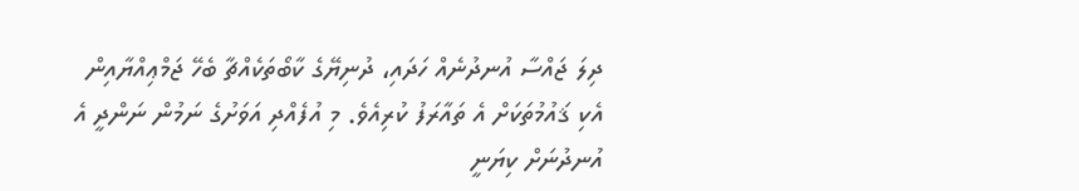ދިލަ ޖައްސާ އުނދުނެއް ހަދައި، ދުނިޔޭގެ ކާބޯތަކެއްޗާ ބެހޭ ޖަމްޢިއްޔާއިން އެކި ޤައުމުތަކަށް އެ ތައާރަފު ކުރިއެވެ. މި އުފެއްދި އަވަށުގެ ނަމުން ނަންދީ އެ އުނދުނަށް ކިޔަނީ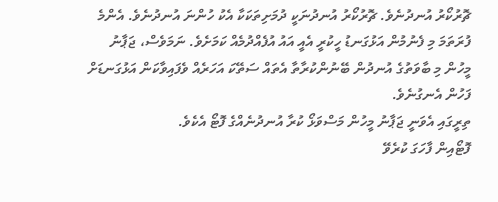ޗޮރުކޯރު އުނދުނެވެ. ޗޮރުކޯރު އުނދުނަކީ ދުމަށިތަކަކާ އެކު ހުންނަ އުނދުނެވެ. އެންމެ ފުރަތަމަ މި ފެނުމުން އަޅުގަނޑު ހީކުރީ އެއީ އައު އުފެއްދުމެއް ކަމަށެވެ. ނަމަވެސް، ޖަޕާނު މީހުން މި ބާވަތުގެ އުނދުން ބޭނުންކުރާތާ އެތައް ސަތޭކަ އަހަރެއް ވެފައިވާކަން އަޅުގަނޑަށް ފަހުން އެނގުނެވެ.
ތިރީގައި އެވަނީ ޖަޕާނު މީހުން މަސްވަޅޯ ކުރާ އުނދުނެއްގެ ފޮޓޯ އެކެވެ.
ފޮޓޯއިން ފާހަގަ ކުރެވޭ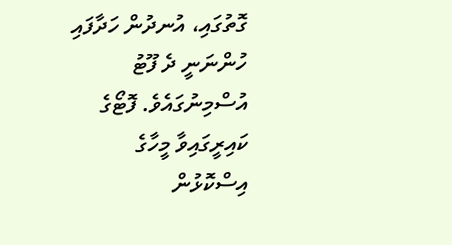ގޮތުގައި، އުނދުން ހަދާފައި ހުންނަނީ ދެ ފޫޓު އުސްމިނުގައެވެ. ފޮޓޯގެ ކައިރީގައިވާ މީހާގެ އިސްކޮޅުން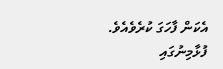އެކަން ފާހަގަ ކުރެވެއެވެ. ފުޅާމިނުގައި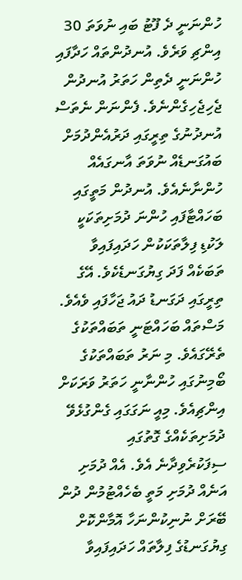ހުންނަނީ ދެ ފޫޓު ބައި ނުވަތަ 30 އިންޗި ވަރެވެ. އުނދުންތައް ހަދާފައި ހުންނަނީ ދެތިން ހަތަރު އުނދުން ޖެހިޖެހިގެންނެވެ. ފެންނަން ނެތަސް އުނދުނުގެ ތިރީގައި ދަރުއެންދުމަށް ބައުގަނޑެއް ނުވަތަ އާނގައެއް ހުންނާނެއެވެ. އުނދުން މަތީގައި ބަހައްޓާފައި ހުންނަ ދުމަށިތަކަކީ ލަކުޑި ފިލާތަކަކުން ހަދައިފައިވާ ތަބަކެއް ފަދަ ގިޔުގަނޑެކެވެ. އޭގެ ތިރީގައި ދަގަނޑު ދައު ޖަހާފައި ވެއެވެ. މަސްތައް ބަހައްޓަނީ ތަބައްތަކުގެ ތެރޭގައެވެ. މި ނަރު ތަބައްތަކުގެ ބޯމިނުގައި ހުންނާނީ ހަތަރު ވަރަކަށް އިންޗިއެވެ. މިއީ ނަގަގައި ގެންގުޅެވޭ ދުމަށިތަކެއްގެ ގޮތުގައި ސިފަކުރެވިދާނެ އެވެ. އެއް ދުމަށި އަނެއް ދުމަށި މަތީ ބެހެއްޓުމުން ދުން ބޭރަށް ނުނިކުންނަހާ އޮމާންކޮށް ގިޔުގަނޑުގެ ފިލާތައް ހަދައިފައިވާ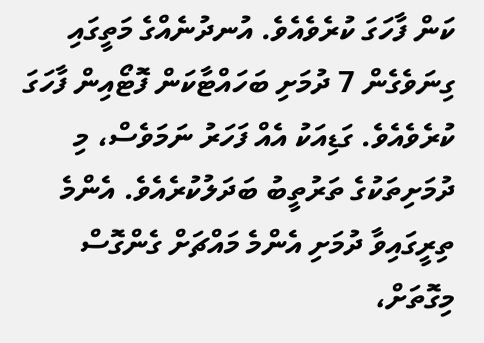ކަން ފާހަގަ ކުރެވެއެވެ. އުނދުނެއްގެ މަތީގައި ގިނަވެގެން 7 ދުމަށި ބަހައްޓާކަން ފޮޓޯއިން ފާހަގަ ކުރެވެއެވެ. ގަޑިއަކު އެއް ފަހަރު ނަމަވެސް، މި ދުމަށިތަކުގެ ތަރުތީބު ބަދަލުކުރެއެވެ. އެންމެ ތިރީގައިވާ ދުމަށި އެންމެ މައްޗަށް ގެންގޮސް މިގޮތަށް،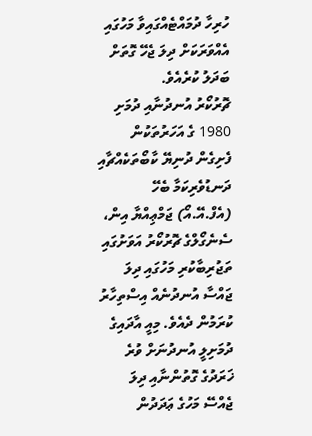ހުރިހާ ދުމައްޓެއްގައިވާ މަހުގައި އެއްވަރަކަށް ދިލަ ޖެހޭ ގޮތަށް ބަދަލު ކުރެއެވެ.
ޗޮރުކޯރު އުނދުނާއި ދުމަށި
1980 ގެ އަހަރުތަކުން ފެށިގެން ދުނިޔޭ ކާބޯތަކެއްޗާއި ދަނޑުވެރިކަމާ ބެހޭ (އެފް.އޭ.އޯ) ޖަމްޢިއްޔާ އިން، ސެނެގޯލްގެ ޗޮރުކޯރު އަވަށުގައި ތަޖުރިބާކުރި މަހުގައި ދިލަ ޖައްސާ އުނދުނެއް އިސްތިހާރު ކުރަމުން ދެއެވެ. މިއީ އާދައިގެ ދުމަށިލީ އުނދުނަށް ވުރެ ޚަރަދުގެ ގޮތުންނާއި ދިލަ ޖެއްސޭ މަހުގެ ޢަދަދުން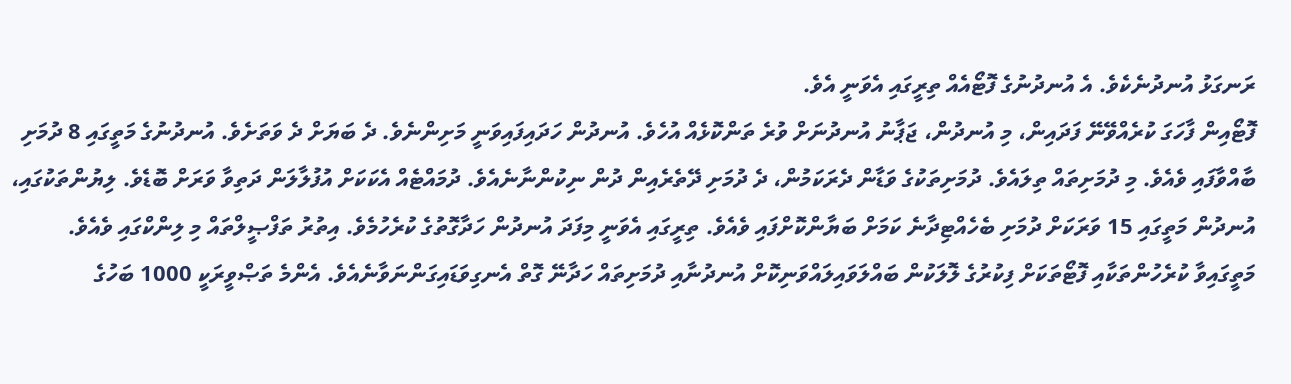ރަނގަޅު އުނދުނެކެވެ. އެ އުނދުނުގެ ފޮޓޯއެއް ތިރީގައި އެވަނީ އެވެ.
ފޮޓޯއިން ފާހަގަ ކުރެއްވޭނޭ ފަދައިން، މި އުނދުން، ޖަޕާނު އުނދުނަށް ވުރެ ތަންކޮޅެއް އުހެވެ. އުނދުން ހަދައިފައިވަނީ މަށިންނެވެ. ދެ ބަޔަށް ދެ ވަތަށެވެ. އުނދުނުގެ މަތީގައި 8 ދުމަށި ބާއްވާފައި ވެއެވެ. މި ދުމަށިތައް ތިލައެވެ. ދުމަށިތަކުގެ ވަޑާން ދެރަކަމުން، ދެ ދުމަށި ދޭތެރެއިން ދުން ނިކުންނާނެއެވެ. ދުމައްޓެއް އެކަކަށް އުފުލާލަން ދަތިވާ ވަރަށް ބޮޑެވެ. ލިޔުންތަކުގައި، އުނދުން މަތީގައި 15 ވަރަކަށް ދުމަށި ބެހެއްޓިދާނެ ކަމަށް ބަޔާންކޮށްފައި ވެއެވެ. ތިރީގައި އެވަނީ މިފަދަ އުނދުން ހަދާގޮތުގެ ކުރެހުމެވެ. އިތުރު ތަފްޞީލްތައް މި ލިންކްގައި ވެއެވެ.
މަތީގައިވާ ކުރެހުންތަކާއި ފޮޓޯތަކަށް ފިކުރުގެ ލޮލަކުން ބައްލަވައިލައްވަނިކޮށް އުނދުނާއި ދުމަށިތައް ހަދާނޭ ގޮތް އެނގިވަޑައިގަންނަވާނެއެވެ. އެންމެ ތަޞްވީރަކީ 1000 ބަހުގެ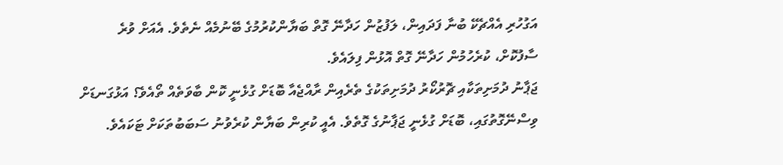އަގުހުރި އެއްޗެކޭ ބުނާ ފަދައިން، ލަފުޒުން ހަދާނޭ ގޮތް ބަޔާންކުރުމުގެ ބޭނުމެއް ނެތެވެ. އެއަށް ވުރެ ސާފުކޮށް، ކުރެހުމުން ހަދާނޭ ގޮތް އޮޅުން ފިލައެވެ.
ޖަޕާނު ދުމަށިތަކާއި ޗޮރުކޯރު ދުމަށިތަކުގެ ތެރެއިން ރާއްޖެއާ ބޮޑަށް ގުޅެނީ ކޮން ބާވަތެއް ތޯއެވެ؟ އަޅުގަނޑަށް ވިސްނޭގޮތުގައި، ބޮޑަށް ގުޅެނީ ޖަޕާނުގެ ގޮތެވެ. އެއީ ކުރިން ބަޔާން ކުރެވުނު ސަބަބުތަކަށް ޓަކައެވެ.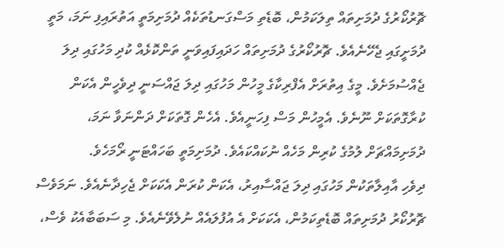ޗޮރުކޯރުގެ ދުމަށިތައް ތިލަކަމުން، ބޮޑެތި މަސްގަނޑުތަކެއް ދުމަށިމަތީ އަތުރައިފި ނަމަ، މަތީ ދުމަށީގައި ޖެހޭނެއެވެ. ޗޮރުކޯރުގެ ދުމަށިތައް ހަދައިފައިވަނީ ތަންކޮޅެއް ކުދި މަހުގައި ދިލަ ޖެއްސުމަށެވެ. މީގެ އިތުރަށް އެފްރިކާގެ މީހުން މަހުގައި ދިލަ ޖައްސަނީ ދިވެހީން އެކަން ކުރާގޮތަކަށް ނޫނެވެ. އެމީހުން މަސް ފިހަނީއެވެ. އެހެން ގޮތަކަށް ދަންނަވާ ނަމަ، ދުމަށިމައްޗަށް ލުމުގެ ކުރިން މަހެއް ނުކައްކައެވެ. ދުމަށިމަތީ ބަހައްޓަނީ ރޯމަހެވެ.
ދިވެހި އާއިލާތަކުން މަހުގައި ދިލަ ޖައްސާއިރު، އެކަން ކުރަން އެކަކަށް ޖެހިދާނެއެވެ. ނަމަވެސް ޗޮރުކޯރު ދުމަށިތައް ބޮޑެތިކަމުން، އެކަކަށް އެ އުފުލައެއް ނުލެވޭނެއެވެ. މި ސަބަބާއެކު ވެސް،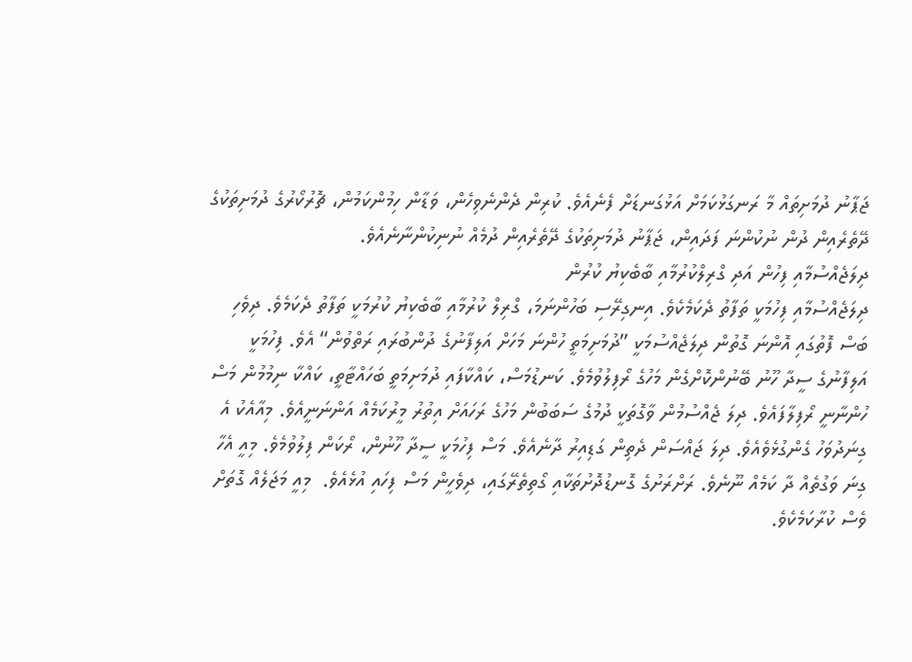ޖަޕާނު ދުމަށިތައް މާ ރަނގަޅުކަމަށް އަޅުގަނޑަށް ފެނެއެވެ. ކުރިން ދެންނެވިހެން، ވަޑާން ހިމުންކަމުން، ޗޮރުކޯރުގެ ދުމަށިތަކުގެ ދޭތެރެއިން ދުން ނުކުންނަ ފަދައިން، ޖަޕާނު ދުމަށިތަކުގެ ދޭތެރެއިން ދުމެއް ނުނިކުންނާނެއެވެ.
ދިލަޖެއްސުމާއި ފިހުން އަދި ގްރިލްކުރުމާއި ބާބެކިޔު ކުރުން
ދިލަޖެއްސުމާއި ފިހުމަކީ ތަފާތު ދެކަމެކެވެ. އިނގިރޭސި ބަހުންނަމަ، ގްރިލް ކުރުމާއި ބާބެކިޔު ކުރުމަކީ ތަފާތު ދެކަމެވެ. ދިވެހި ބަސް ފޮތުގައި އޮންނަ ގޮތުން ދިލަޖެއްސުމަކީ ”ދުމަށިމަތީ ހުންނަ މަހަށް އަލިފާނުގެ ދުންބުރައި ރަތްވުން“ އެވެ. ފިހުމަކީ އަލިފާނުގެ ސީދާ ހޫނު ބޭނުންކޮށްގެން މަހުގެ ރޯފިލުވުމެވެ. ކަނޑުމަސް، ކައްކާފައި ދުމަށިމަތީ ބަހައްޓާތީ، ކައްކާ ނިމުމުން މަސް ހުންނާނީ ރޯފިލާފައެވެ. ދިލަ ޖެއްސުމުން ވާގޮތަކީ ދުމުގެ ސަބަބުން މަހުގެ ރަހައަށް އިތުރު މީރުކަމެއް އަންނަނީއެވެ. މިއާއެކު އެ ގިނަދުވަހު ގެންގުޅެވެއެވެ. ދިލަ ޖައްސަން ދެތިން ގަޑިއިރު ދާނެއެވެ. މަސް ފިހުމަކީ ސީދާ ހޫނުން، ރޯކަން ފިލުވުމެވެ. މިއީ އެހާ ގިނަ ވަގުތެއް ދާ ކަމެއް ނޫނެވެ. ރަށްރަށުގެ ގޮނޑުދޮށުތަކާއި ގޯތިތެރޭގައި، ދިވެހީން މަސް ފިހައި އުޅެއެވެ.  މިއީ މަޖަލެއް ގޮތަށް ވެސް ކުރާކަމެކެވެ.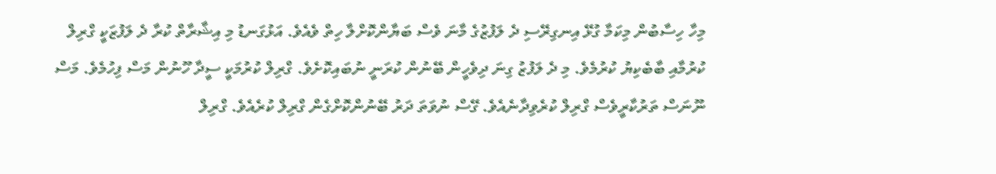މިހާ ހިސާބުން މިކަމާ ގުޅޭ އިނގިރޭސި ދެ ލަފުޒުގެ މާނަ ވެސް ބަޔާންކޮށްލާ ހިތް ވެއެވެ. އަޅުގަނޑު މި އިޝާރާތް ކުރާ ދެ ލަފުޒަކީ ގްރިލް ކުރުމާއި ބާބެކިޔު ކުރުމެވެ. މި ދެ ލަފުޒު ގިނަ ދިވެހީން ބޭނުން ކުރަނީ ނުބައިކޮށެވެ. ގްރިލް ކުރުމަކީ ސީދާ ހޫނުން މަސް ފިހުމެވެ. މަސް ނޫނަސް ތަރުކާރީވެސް ގްރިލް ކުރެވިދާނެއެވެ. ގޭސް ނުވަތަ ދަރު ބޭނުންކޮށްގެން ގްރިލް ކުރެއެވެ. ގްރިލް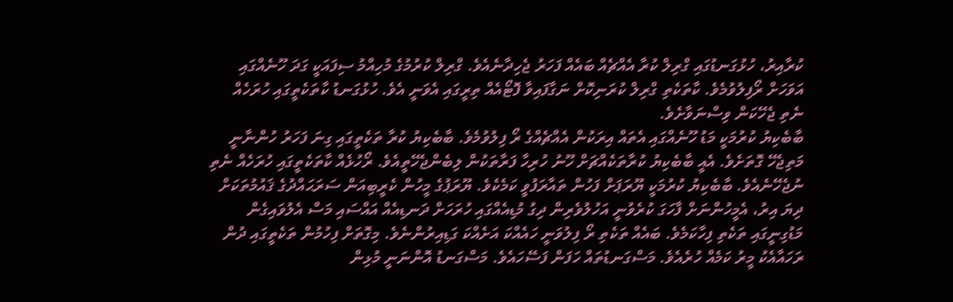ކުރާއިރު، ހުޅުގަނޑުގައި ގްރިލް ކުރާ އެއްޗެއް ބައެއް ފަހަރު ޖެހިދާނެއެވެ. ގްރިލް ކުރުމުގެ މުހިއްމު ސިފައަކީ ގަދަ ހޫނެއްގައި އަވަހަށް ރޯފިލުވުމެވެ. ކާތަކެތި ގްރިލް ކުރަނިކޮށް ނަގާފައިވާ ފޮޓޯއެއް ތިރީގައި އެވަނީ އެވެ. ހުޅުގަނޑު ކާތަކެތީގައި ހުރަހެއް ނެތި ޖެހޭކަން ވިސްނަވާށެވެ.
ބާބެކިޔު ކުރުމަކީ މަޑު ހޫނެއްގައި އެތައް އިރަކުން އެއްޗެއްގެ ރޯ ފިލުވުމެވެ. ބާބެކިޔު ކުރާ ތަކެތީގައި ގިނަ ފަހަރު ހުންނާނީ މަތިޖެހޭ ގޮތަށެވެ. އެއީ ބާބެކިޔު ކުރާތަކެއްޗަށް ހޫނު ހުރިހާ ފަރާތަކުން ލިބެންޖެހޭތީއެވެ. ރޯހުޅެއް ކާތަކެތީގައި ހުރަހެއް ނެތި ނުޖެހޭނެއެވެ. ބާބެކިޔު ކުރުމަކީ ޔޫރަޕަށް ފަހުން ތައާރަފުވީ ކަމެކެވެ. ޔޫރަޕުގެ މީހުން ކެރީބިއަން ސަރަޙައްދުގެ ޤައުމުތަކަށް ދިޔަ އިރު، އެމީހުންނަށް ފާހަގަ ކުރެވުނީ އަހުލުވެރިން ދިގު މުޑިއެއްގައި ހުރަހަށް ދަނޑިއެއް އައްސައި މަސް އެލުވައިގެން މަޑުގިނީގައި ތަކެތި ފިހާކަމެވެ. ބައެއް ތަކެތި ރޯ ފިލުވަނީ ހައެއްކަ އަށެއްކަ ގަޑިއިރުންނެވެ. މިގޮތަށް ފިހުމުން ތަކެތީގައި ދުން ރަހައާއެކު މީރު ކަމެއް ހުރެއެވެ. މަސްގަނޑުތައް ހަފަން ފަސޭހައެވެ. މަސްގަނޑު އޮންނަނީ މުޅިން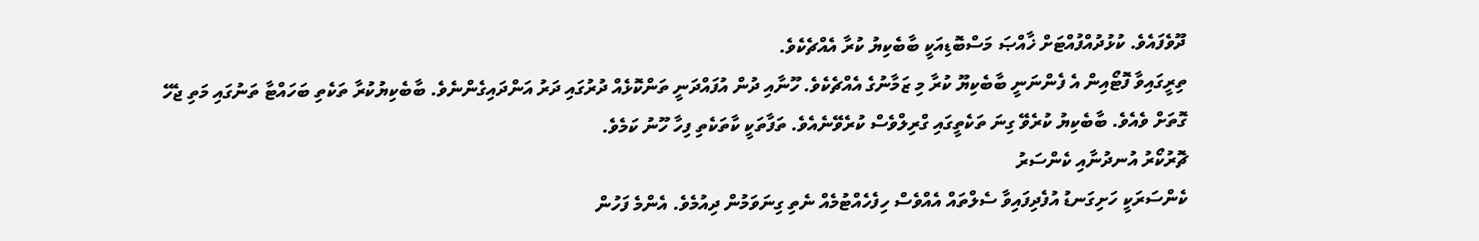ދޫވެފައެވެ. ކުޅުދުއްފުއްޓަށް ޚާއްޞަ މަސްބޮޑިއަކީ ބާބެކިޔު ކުރާ އެއްޗެކެވެ.
ތިރީގައިވާ ފޮޓޯއިން އެ ފެންނަނީ ބާބެކިޔޫ ކުރާ މި ޒަމާނުގެ އެއްޗެކެވެ. ހޫނާއި ދުން އުފައްދަނީ ތަންކޮޅެއް ދުރުގައި ދަރު އަންދައިގެންނެވެ. ބާބެކިޔުކުރާ ތަކެތި ބަހައްޓާ ތަނުގައި މަތި ޖެހޭ ގޮތަށް ވެއެވެ. ބާބެކިޔު ކުރެވޭ ގިނަ ތަކެތީގައި ގްރިލްވެސް ކުރެވޭނެއެވެ. ތަފާތަކީ ކާތަކެތި ފިހާ ހޫނު ކަމެވެ.
ޗޮރުކޯރު އުނދުނާއި ކެންސަރު
ކެންސަރަކީ ހަށިގަނޑު އުފެދިފައިވާ ސެލްތައް އެއްވެސް ހިފެހެއްޓުމެއް ނެތި ގިނަވަމުން ދިއުމެވެ. އެންމެ ފަހުން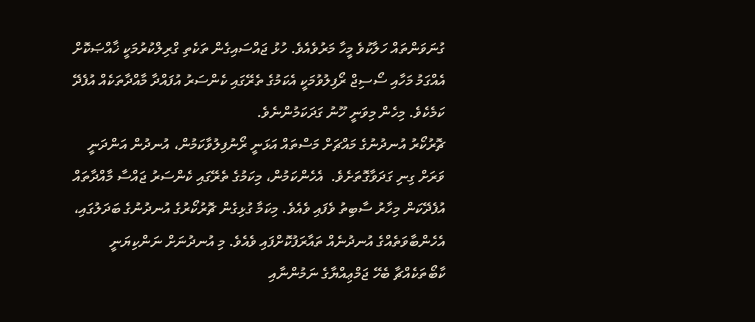ގުނަވަންތައް ހަލާކުވެ މީހާ މަރުވެއެވެ. ހުޅު ޖައްސައިގެން ތަކެތި ގްރިލްކުރުމަކީ ޚާއްޞަކޮށް އެއްގަމު މަހާއި ސޯސިޖް ރޯފިލުވުމަކީ އެކަމުގެ ތެރޭގައި ކެންސަރު އުފައްދާ މާއްދާތަކެއް އުފެދޭ ކަމެކެވެ. މިހެން މިވަނީ ހޫނު ގަދަކަމުންނެވެ.
ޗޮރުކޯރު އުނދުނުގެ މައްޗަށް މަސްތައް އަޅަނީ ރޯނުފިލުވާކަމުން، އުނދުން އަންދަނީ ވަރަށް ގިނި ގަދަވާގޮތަށެވެ.  އެހެންކަމުން، މިކަމުގެ ތެރޭގައި ކެންސަރު ޖައްސާ މާއްދާތައް އުފެދޭކަން މިހާރު ސާބިތު ވެފައި ވެއެވެ. މިކަމާ ގުޅިގެން ޗޮރުކޯރުގެ އުނދުނުގެ ބަދަލުގައި، އެހެންބާވަތެއްގެ އުނދުނެއް ތައާރަފުކޮށްފައި ވެއެވެ. މި އުނދުނަށް ނަންކިޔަނީ ކާބޯތަކެއްޗާ ބެހޭ ޖަމްޢިއްޔާގެ ނަމުންނާއި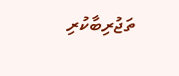ތަޖުރިބާކުރި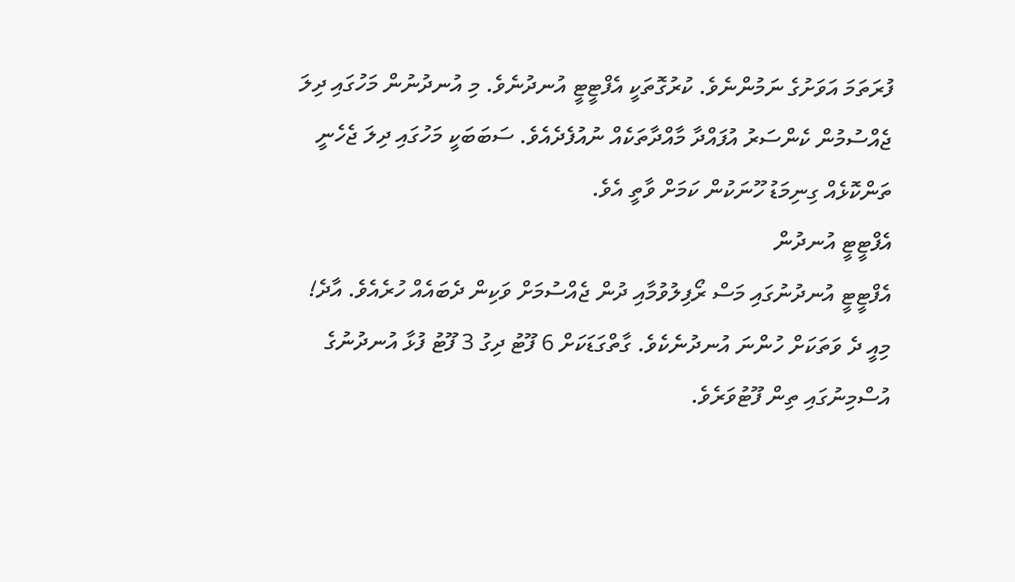ފުރަތަމަ އަވަށުގެ ނަމުންނެވެ. ކުރުގޮތަކީ އެފްޓީޓީ އުނދުނެވެ. މި އުނދުނުން މަހުގައި ދިލަ ޖެއްސުމުން ކެންސަރު އުފައްދާ މާއްދާތަކެއް ނުއުފެދެއެވެ. ސަބަބަކީ މަހުގައި ދިލަ ޖެހެނީ ތަންކޮޅެއް ގިނިމަޑު ހޫނަކުން ކަމަށް ވާތީ އެވެ.
އެފްޓީޓީ އުނދުން
އެފްޓީޓީ އުނދުނުގައި މަސް ރޯފިލުވުމާއި ދުން ޖެއްސުމަށް ވަކިން ދެބައެއް ހުރެއެވެ. އާދެ! މިއީ ދެ ވަތަކަށް ހުންނަ އުނދުނެކެވެ. ގާތްގަޑަކަށް 6 ފޫޓު ދިގު 3 ފޫޓު ފުޅާ އުނދުނުގެ އުސްމިނުގައި ތިން ފޫޓުވަރެވެ.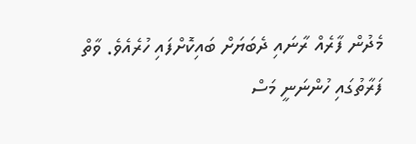މެދުން ފާރެއް ރާނައި ދެބަޔަށް ބައިކޮށްފައި ހުރެއެވެ. ވާތް ފަރާތުގައި ހުންނަނީ މަސް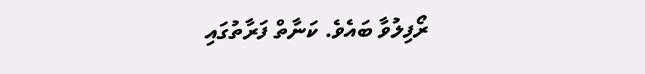ރޯފިލުވާ ބައެވެ. ކަނާތް ފަރާތުގައި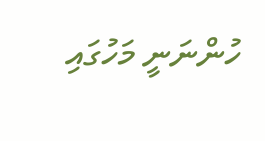ހުންނަނީ މަހުގައި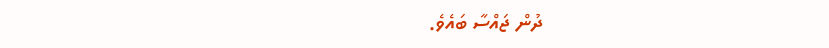ދުން ޖައްސާ ބައެވެ.